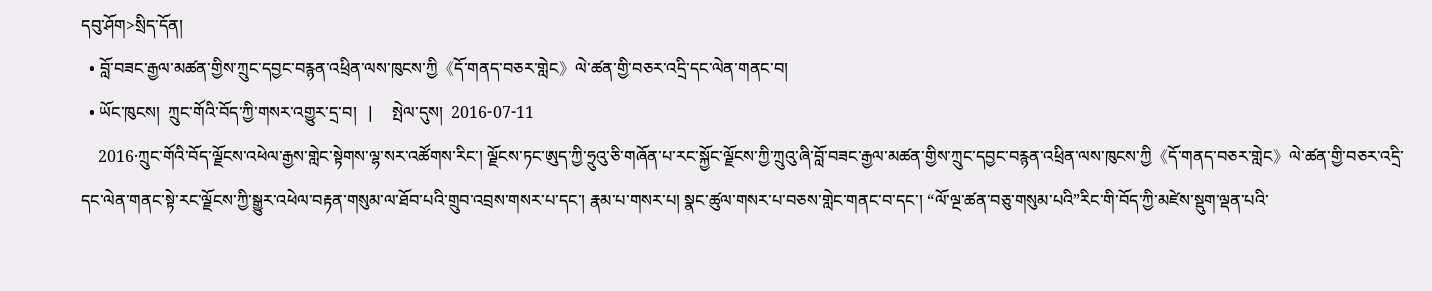དབུ་ཤོག>སྲིད་དོན།
  • བློ་བཟང་རྒྱལ་མཚན་གྱིས་ཀྲུང་དབྱང་བརྙན་འཕྲིན་ལས་ཁུངས་ཀྱི《དོ་གནད་བཅར་གླེང》ལེ་ཚན་གྱི་བཅར་འདྲི་དང་ལེན་གནང་བ།
  • ཡོང་ཁུངས།  ཀྲུང་གོའི་བོད་ཀྱི་གསར་འགྱུར་དྲ་བ།   |     སྤེལ་དུས།  2016-07-11
    2016·ཀྲུང་གོའི་བོད་ལྗོངས་འཕེལ་རྒྱས་གླེང་སྟེགས་ལྷ་སར་འཚོགས་རིང་། ལྗོངས་ཏང་ཨུད་ཀྱི་ཧྲུའུ་ཅི་གཞོན་པ་རང་སྐྱོང་ལྗོངས་ཀྱི་ཀྲུའུ་ཞི་བློ་བཟང་རྒྱལ་མཚན་གྱིས་ཀྲུང་དབྱང་བརྙན་འཕྲིན་ལས་ཁུངས་ཀྱི《དོ་གནད་བཅར་གླེང》ལེ་ཚན་གྱི་བཅར་འདྲི་དང་ལེན་གནང་སྟེ་རང་ལྗོངས་ཀྱི་སྒྱུར་འཕེལ་བརྟན་གསུམ་ལ་ཐོབ་པའི་གྲུབ་འབྲས་གསར་པ་དང་། རྣམ་པ་གསར་པ། སྣང་ཚུལ་གསར་པ་བཅས་གླེང་གནང་བ་དང་། “ལོ་ལྔ་ཚན་བཅུ་གསུམ་པའི”རིང་གི་བོད་ཀྱི་མཛེས་སྡུག་ལྡན་པའི་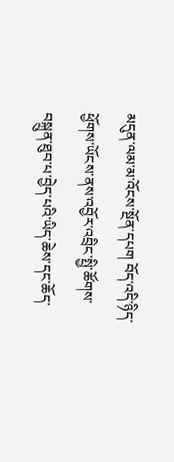མདུན་ལམ་མ་འོངས་སྔོན་དཔག བོད་འདི་ཉིད་ཕྱོགས་ཡོངས་ནས་འབྱོར་འབྲིང་སྤྱི་ཚོགས་བསྐྲུན་ཐུབ་པ་བྱེད་པའི་ཡིད་ཆེས་དང་ཆོད་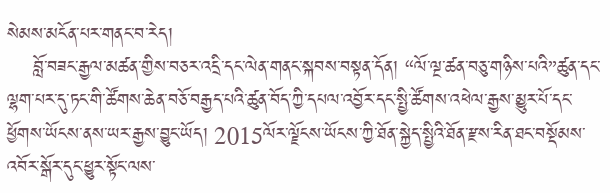སེམས་མངོན་པར་གནང་བ་རེད།
    བློ་བཟང་རྒྱལ་མཚན་གྱིས་བཅར་འདྲི་དང་ལེན་གནང་སྐབས་བསྟན་དོན། “ལོ་ལྔ་ཚན་བཅུ་གཉིས་པའི”ཚུན་དང་ལྷག་པར་དུ་ཏང་གི་ཚོགས་ཆེན་བཅོ་བརྒྱད་པའི་ཚུན་བོད་ཀྱི་དཔལ་འབྱོར་དང་སྤྱི་ཚོགས་འཕེལ་རྒྱས་མྱུར་པོ་དང་ཕྱོགས་ཡོངས་ནས་ཡར་རྒྱས་བྱུང་ཡོད། 2015ལོར་ལྗོངས་ཡོངས་ཀྱི་ཐོན་སྐྱེད་སྤྱིའི་ཐོན་རྫས་རིན་ཐང་བསྡོམས་འབོར་སྒོར་དུང་ཕྱུར་སྟོང་ལས་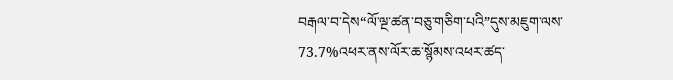བརྒལ་བ་དེས“ལོ་ལྔ་ཚན་བཅུ་གཅིག་པའི”དུས་མཇུག་ལས་73.7%འཕར་ནས་ལོར་ཆ་སྙོམས་འཕར་ཚད་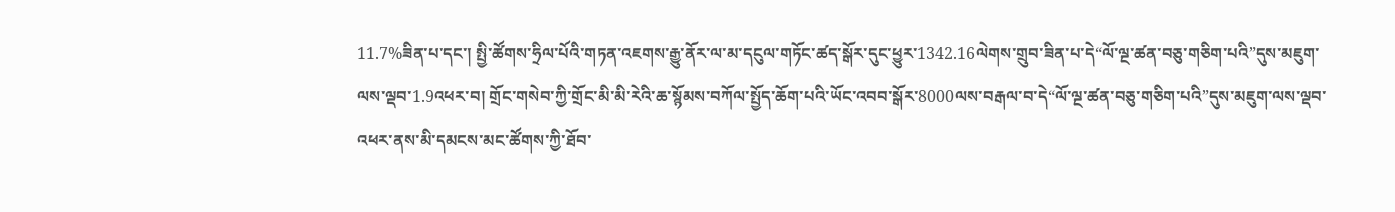11.7%ཟིན་པ་དང་། སྤྱི་ཚོགས་ཧྲིལ་པོའི་གཏན་འཇགས་རྒྱུ་ནོར་ལ་མ་དངུལ་གཏོང་ཚད་སྒོར་དུང་ཕྱུར་1342.16ལེགས་གྲུབ་ཟིན་པ་དེ“ལོ་ལྔ་ཚན་བཅུ་གཅིག་པའི”དུས་མཇུག་ལས་ལྡབ་1.9འཕར་བ། གྲོང་གསེབ་ཀྱི་གྲོང་མི་མི་རེའི་ཆ་སྙོམས་བཀོལ་སྤྱོད་ཆོག་པའི་ཡོང་འབབ་སྒོར་8000ལས་བརྒལ་བ་དེ“ལོ་ལྔ་ཚན་བཅུ་གཅིག་པའི”དུས་མཇུག་ལས་ལྡབ་འཕར་ནས་མི་དམངས་མང་ཚོགས་ཀྱི་ཐོབ་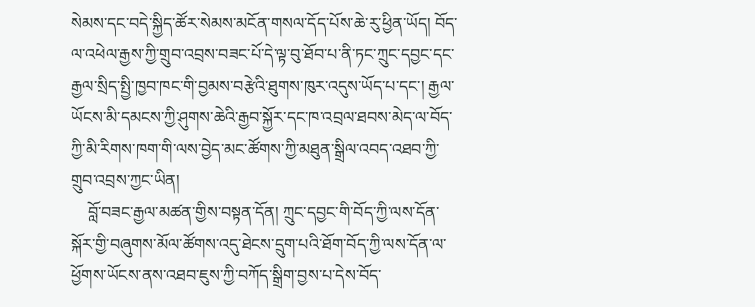སེམས་དང་བདེ་སྐྱིད་ཚོར་སེམས་མངོན་གསལ་དོད་པོས་ཆེ་རུ་ཕྱིན་ཡོད། བོད་ལ་འཕེལ་རྒྱས་ཀྱི་གྲུབ་འབྲས་བཟང་པོ་དེ་ལྟ་བུ་ཐོབ་པ་ནི་ཏང་ཀྲུང་དབྱང་དང་རྒྱལ་སྲིད་སྤྱི་ཁྱབ་ཁང་གི་བྱམས་བརྩེའི་ཐུགས་ཁུར་འདུས་ཡོད་པ་དང་། རྒྱལ་ཡོངས་མི་དམངས་ཀྱི་ཤུགས་ཆེའི་རྒྱབ་སྐྱོར་དང་ཁ་འབྲལ་ཐབས་མེད་ལ་བོད་ཀྱི་མི་རིགས་ཁག་གི་ལས་བྱེད་མང་ཚོགས་ཀྱི་མཐུན་སྒྲིལ་འབད་འཐབ་ཀྱི་གྲུབ་འབྲས་ཀྱང་ཡིན།
    བློ་བཟང་རྒྱལ་མཚན་གྱིས་བསྟན་དོན། ཀྲུང་དབྱང་གི་བོད་ཀྱི་ལས་དོན་སྐོར་གྱི་བཞུགས་མོལ་ཚོགས་འདུ་ཐེངས་དྲུག་པའི་ཐོག་བོད་ཀྱི་ལས་དོན་ལ་ཕྱོགས་ཡོངས་ནས་འཐབ་ཇུས་ཀྱི་བཀོད་སྒྲིག་བྱས་པ་དེས་བོད་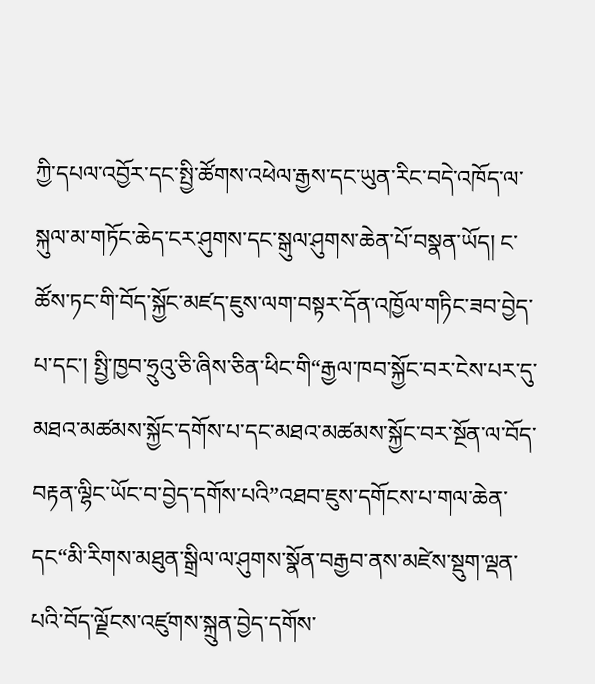ཀྱི་དཔལ་འབྱོར་དང་སྤྱི་ཚོགས་འཕེལ་རྒྱས་དང་ཡུན་རིང་བདེ་འཁོད་ལ་སྐུལ་མ་གཏོང་ཆེད་ངར་ཤུགས་དང་སྒུལ་ཤུགས་ཆེན་པོ་བསྣན་ཡོད། ང་ཚོས་ཏང་གི་བོད་སྐྱོང་མཛད་ཇུས་ལག་བསྟར་དོན་འཁྱོལ་གཏིང་ཟབ་བྱེད་པ་དང་། སྤྱི་ཁྱབ་ཧྲུའུ་ཅི་ཞིས་ཅིན་ཕིང་གི“རྒྱལ་ཁབ་སྐྱོང་བར་ངེས་པར་དུ་མཐའ་མཚམས་སྐྱོང་དགོས་པ་དང་མཐའ་མཚམས་སྐྱོང་བར་སྔོན་ལ་བོད་བརྟན་ལྷིང་ཡོང་བ་བྱེད་དགོས་པའི”འཐབ་ཇུས་དགོངས་པ་གལ་ཆེན་དང“མི་རིགས་མཐུན་སྒྲིལ་ལ་ཤུགས་སྣོན་བརྒྱབ་ནས་མཛེས་སྡུག་ལྡན་པའི་བོད་ལྗོངས་འཛུགས་སྐྲུན་བྱེད་དགོས་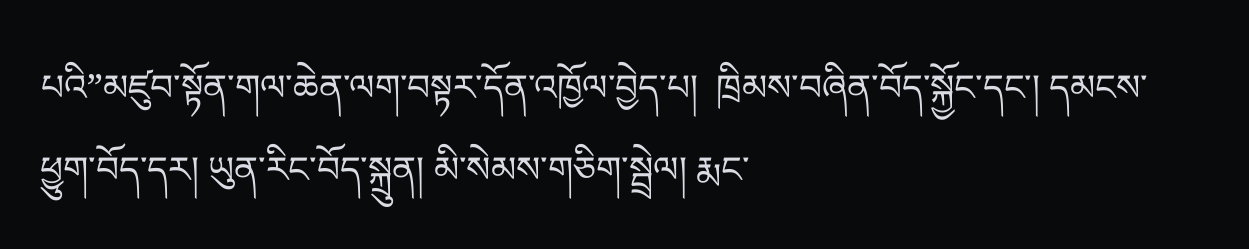པའི”མཛུབ་སྟོན་གལ་ཆེན་ལག་བསྟར་དོན་འཁྱོལ་བྱེད་པ།  ཁྲིམས་བཞིན་བོད་སྐྱོང་དང་། དམངས་ཕྱུག་བོད་དར། ཡུན་རིང་བོད་སྐྲུན། མི་སེམས་གཅིག་སྦྲེལ། རྨང་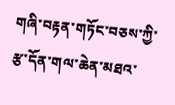གཞི་བརྟན་གཏོང་བཅས་ཀྱི་རྩ་དོན་གལ་ཆེན་མཐའ་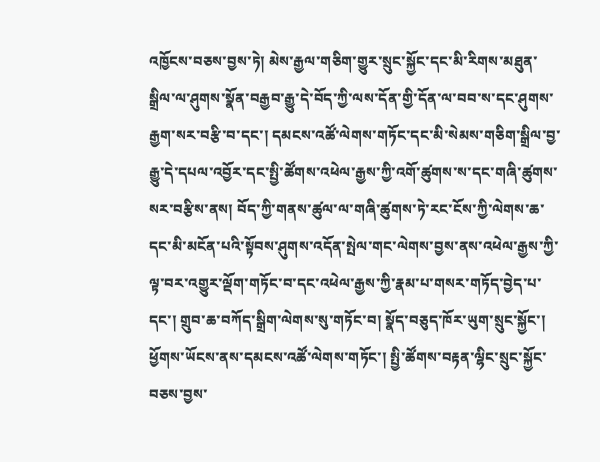འཁྱོངས་བཅས་བྱས་ཏེ། མེས་རྒྱལ་གཅིག་གྱུར་སྲུང་སྐྱོང་དང་མི་རིགས་མཐུན་སྒྲིལ་ལ་ཤུགས་སྣོན་བརྒྱབ་རྒྱུ་དེ་བོད་ཀྱི་ལས་དོན་གྱི་དོན་ལ་བབ་ས་དང་ཤུགས་རྒྱག་སར་བརྩི་བ་དང་། དམངས་འཚོ་ལེགས་གཏོང་དང་མི་སེམས་གཅིག་སྒྲིལ་བྱ་རྒྱུ་དེ་དཔལ་འབྱོར་དང་སྤྱི་ཚོགས་འཕེལ་རྒྱས་ཀྱི་འགོ་ཚུགས་ས་དང་གཞི་ཚུགས་སར་བརྩིས་ནས། བོད་ཀྱི་གནས་ཚུལ་ལ་གཞི་ཚུགས་ཏེ་རང་ངོས་ཀྱི་ལེགས་ཆ་དང་མི་མངོན་པའི་སྟོབས་ཤུགས་འདོན་སྤེལ་གང་ལེགས་བྱས་ནས་འཕེལ་རྒྱས་ཀྱི་ལྟ་བར་འགྱུར་ལྡོག་གཏོང་བ་དང་འཕེལ་རྒྱས་ཀྱི་རྣམ་པ་གསར་གཏོད་བྱེད་པ་དང་། གྲུབ་ཆ་བཀོད་སྒྲིག་ལེགས་སུ་གཏོང་བ། སྣོད་བཅུད་ཁོར་ཡུག་སྲུང་སྐྱོང་། ཕྱོགས་ཡོངས་ནས་དམངས་འཚོ་ལེགས་གཏོང་། སྤྱི་ཚོགས་བརྟན་ལྷིང་སྲུང་སྐྱོང་བཅས་བྱས་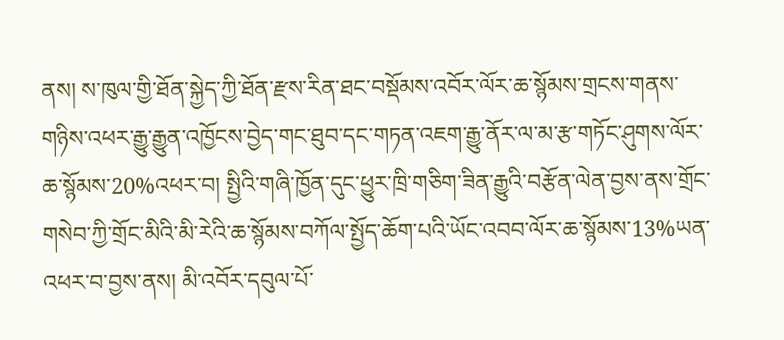ནས། ས་ཁུལ་གྱི་ཐོན་སྐྱེད་ཀྱི་ཐོན་རྫས་རིན་ཐང་བསྡོམས་འབོར་ལོར་ཆ་སྙོམས་གྲངས་གནས་གཉིས་འཕར་རྒྱུ་རྒྱུན་འཁྱོངས་བྱེད་གང་ཐུབ་དང་གཏན་འཇག་རྒྱུ་ནོར་ལ་མ་རྩ་གཏོང་ཤུགས་ལོར་ཆ་སྙོམས་20%འཕར་བ། སྤྱིའི་གཞི་ཁྱོན་དུང་ཕྱུར་ཁྲི་གཅིག་ཟིན་རྒྱུའི་བརྩོན་ལེན་བྱས་ནས་གྲོང་གསེབ་ཀྱི་གྲོང་མིའི་མི་རེའི་ཆ་སྙོམས་བཀོལ་སྤྱོད་ཆོག་པའི་ཡོང་འབབ་ལོར་ཆ་སྙོམས་13%ཡན་འཕར་བ་བྱས་ནས། མི་འབོར་དབུལ་པོ་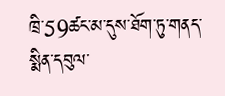ཁྲི་59ཚང་མ་དུས་ཐོག་ཏུ་གནད་སྨིན་དབུལ་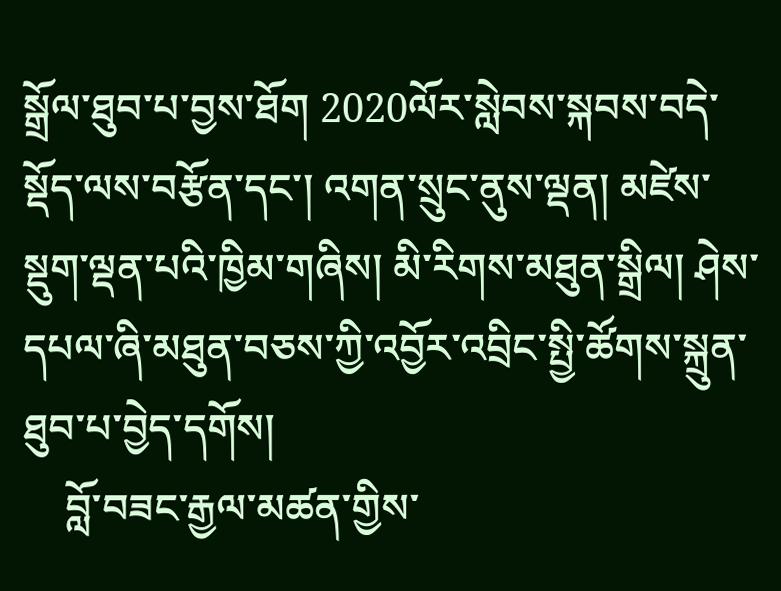སྒྲོལ་ཐུབ་པ་བྱས་ཐོག 2020ལོར་སླེབས་སྐབས་བདེ་སྡོད་ལས་བརྩོན་དང་། འགན་སྲུང་ནུས་ལྡན། མཛེས་སྡུག་ལྡན་པའི་ཁྱིམ་གཞིས། མི་རིགས་མཐུན་སྒྲིལ། ཤེས་དཔལ་ཞི་མཐུན་བཅས་ཀྱི་འབྱོར་འབྲིང་སྤྱི་ཚོགས་སྐྲུན་ཐུབ་པ་བྱེད་དགོས།
    བློ་བཟང་རྒྱལ་མཚན་གྱིས་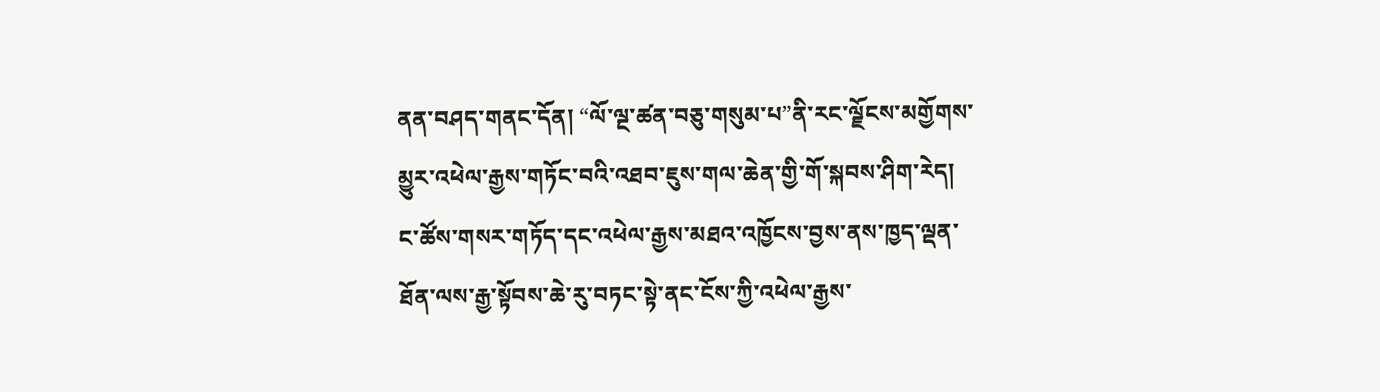ནན་བཤད་གནང་དོན། “ལོ་ལྔ་ཚན་བཅུ་གསུམ་པ”ནི་རང་ལྗོངས་མགྱོགས་མྱུར་འཕེལ་རྒྱས་གཏོང་བའི་འཐབ་ཇུས་གལ་ཆེན་གྱི་གོ་སྐབས་ཤིག་རེད། ང་ཚོས་གསར་གཏོད་དང་འཕེལ་རྒྱས་མཐའ་འཁྱོངས་བྱས་ནས་ཁྱད་ལྡན་ཐོན་ལས་རྒྱ་སྟོབས་ཆེ་རུ་བཏང་སྟེ་ནང་ངོས་ཀྱི་འཕེལ་རྒྱས་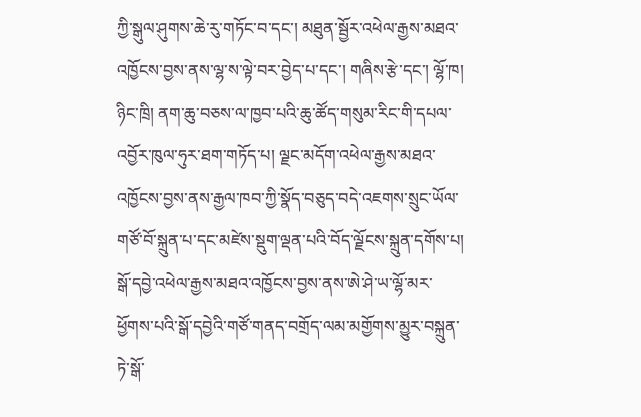ཀྱི་སྒུལ་ཤུགས་ཆེ་རུ་གཏོང་བ་དང་། མཐུན་སྦྱོར་འཕེལ་རྒྱས་མཐའ་འཁྱོངས་བྱས་ནས་ལྷ་ས་ལྟེ་བར་བྱེད་པ་དང་། གཞིས་རྩེ་དང་། ལྷོ་ཁ། ཉིང་ཁྲི། ནག་ཆུ་བཅས་ལ་ཁྱབ་པའི་ཆུ་ཚོད་གསུམ་རིང་གི་དཔལ་འབྱོར་ཁུལ་ཧུར་ཐག་གཏོད་པ། ལྗང་མདོག་འཕེལ་རྒྱས་མཐའ་འཁྱོངས་བྱས་ནས་རྒྱལ་ཁབ་ཀྱི་སྣོད་བཅུད་བདེ་འཇགས་སྲུང་ཡོལ་གཙོ་བོ་སྐྲུན་པ་དང་མཛེས་སྡུག་ལྡན་པའི་བོད་ལྗོངས་སྐྲུན་དགོས་པ། སྒོ་དབྱེ་འཕེལ་རྒྱས་མཐའ་འཁྱོངས་བྱས་ནས་ཨེ་ཤེ་ཡ་ལྷོ་མར་ཕྱོགས་པའི་སྒོ་དབྱེའི་གཙོ་གནད་བགྲོད་ལམ་མགྱོགས་མྱུར་བསྐྲུན་ཏེ་སྒོ་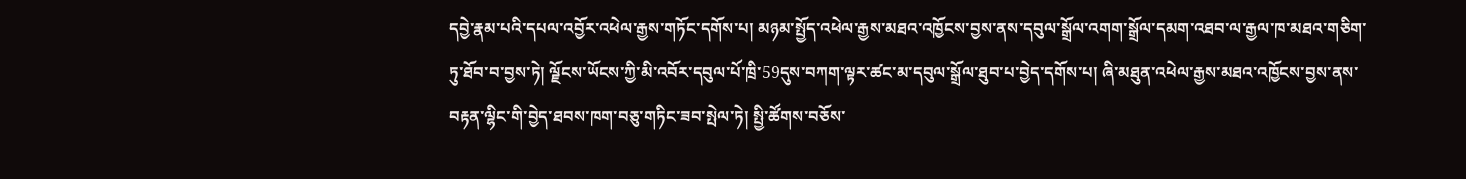དབྱེ་རྣམ་པའི་དཔལ་འབྱོར་འཕེལ་རྒྱས་གཏོང་དགོས་པ། མཉམ་སྤྱོད་འཕེལ་རྒྱས་མཐའ་འཁྱོངས་བྱས་ནས་དབུལ་སྒྲོལ་འགག་སྒྲོལ་དམག་འཐབ་ལ་རྒྱལ་ཁ་མཐའ་གཅིག་ཏུ་ཐོབ་བ་བྱས་ཏེ། ལྗོངས་ཡོངས་ཀྱི་མི་འབོར་དབུལ་པོ་ཁྲི་59དུས་བཀག་ལྟར་ཚང་མ་དབུལ་སྒྲོལ་ཐུབ་པ་བྱེད་དགོས་པ། ཞི་མཐུན་འཕེལ་རྒྱས་མཐའ་འཁྱོངས་བྱས་ནས་བརྟན་ལྷིང་གི་བྱེད་ཐབས་ཁག་བཅུ་གཏིང་ཟབ་སྤེལ་ཏེ། སྤྱི་ཚོགས་བཅོས་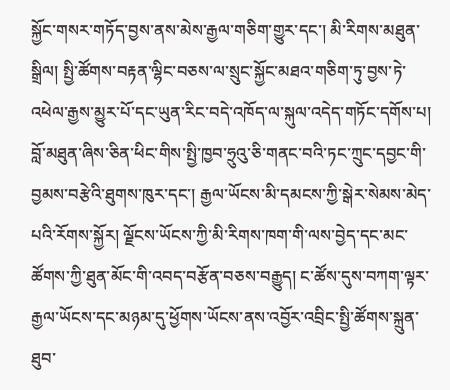སྐྱོང་གསར་གཏོད་བྱས་ནས་མེས་རྒྱལ་གཅིག་གྱུར་དང་། མི་རིགས་མཐུན་སྒྲིལ། སྤྱི་ཚོགས་བརྟན་ལྷིང་བཅས་ལ་སྲུང་སྐྱོང་མཐའ་གཅིག་ཏུ་བྱས་ཏེ་འཕེལ་རྒྱས་མྱུར་པོ་དང་ཡུན་རིང་བདེ་འཁོད་ལ་སྐུལ་འདེད་གཏོང་དགོས་པ། བློ་མཐུན་ཞིས་ཅིན་ཕིང་གིས་སྤྱི་ཁྱབ་ཧྲུའུ་ཅི་གནང་བའི་ཏང་ཀྲུང་དབྱང་གི་བྱམས་བརྩེའི་ཐུགས་ཁུར་དང་། རྒྱལ་ཡོངས་མི་དམངས་ཀྱི་སྒེར་སེམས་མེད་པའི་རོགས་སྐྱོར། ལྗོངས་ཡོངས་ཀྱི་མི་རིགས་ཁག་གི་ལས་བྱེད་དང་མང་ཚོགས་ཀྱི་ཐུན་མོང་གི་འབད་བརྩོན་བཅས་བརྒྱུད། ང་ཚོས་དུས་བཀག་ལྟར་རྒྱལ་ཡོངས་དང་མཉམ་དུ་ཕྱོགས་ཡོངས་ནས་འབྱོར་འབྲིང་སྤྱི་ཚོགས་སྐྲུན་ཐུབ་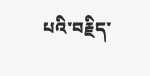པའི་བརྗིད་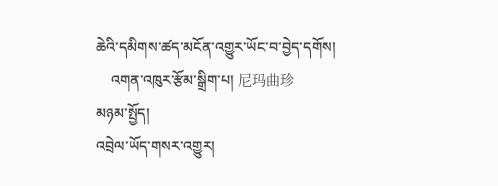ཆེའི་དམིགས་ཚད་མངོན་འགྱུར་ཡོང་བ་བྱེད་དགོས།
    འགན་འཁུར་རྩོམ་སྒྲིག་པ། 尼玛曲珍
མཉམ་སྤྱོད།
འབྲེལ་ཡོད་གསར་འགྱུར།